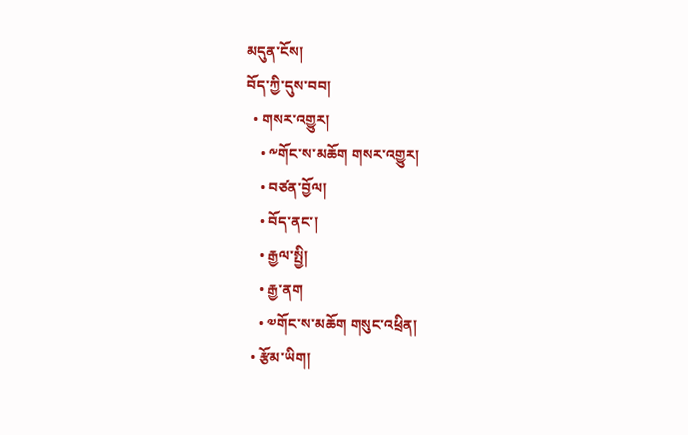མདུན་ངོས།
བོད་ཀྱི་དུས་བབ།
  • གསར་འགྱུར།
    • ༸གོང་ས་མཆོག གསར་འགྱུར།
    • བཙན་བྱོལ།
    • བོད་ནང་།
    • རྒྱལ་སྤྱི།
    • རྒྱ་ནག
    • ༧གོང་ས་མཆོག གསུང་འཕྲིན།
  • རྩོམ་ཡིག།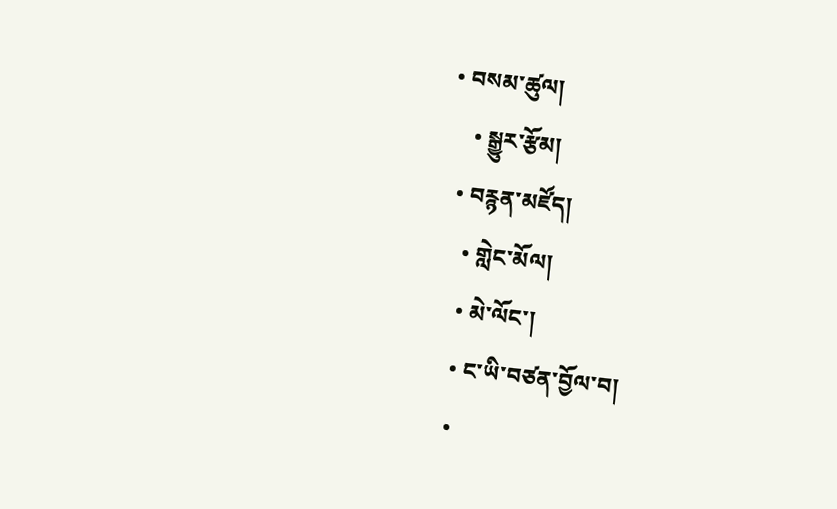• བསམ་ཚུལ།
    • སྒྱུར་རྩོམ།
  • བརྙན་མཛོད།
    • གླེང་མོལ།
    • མེ་ལོང་།
    • ང་ཡི་བཙན་བྱོལ་བ།
    •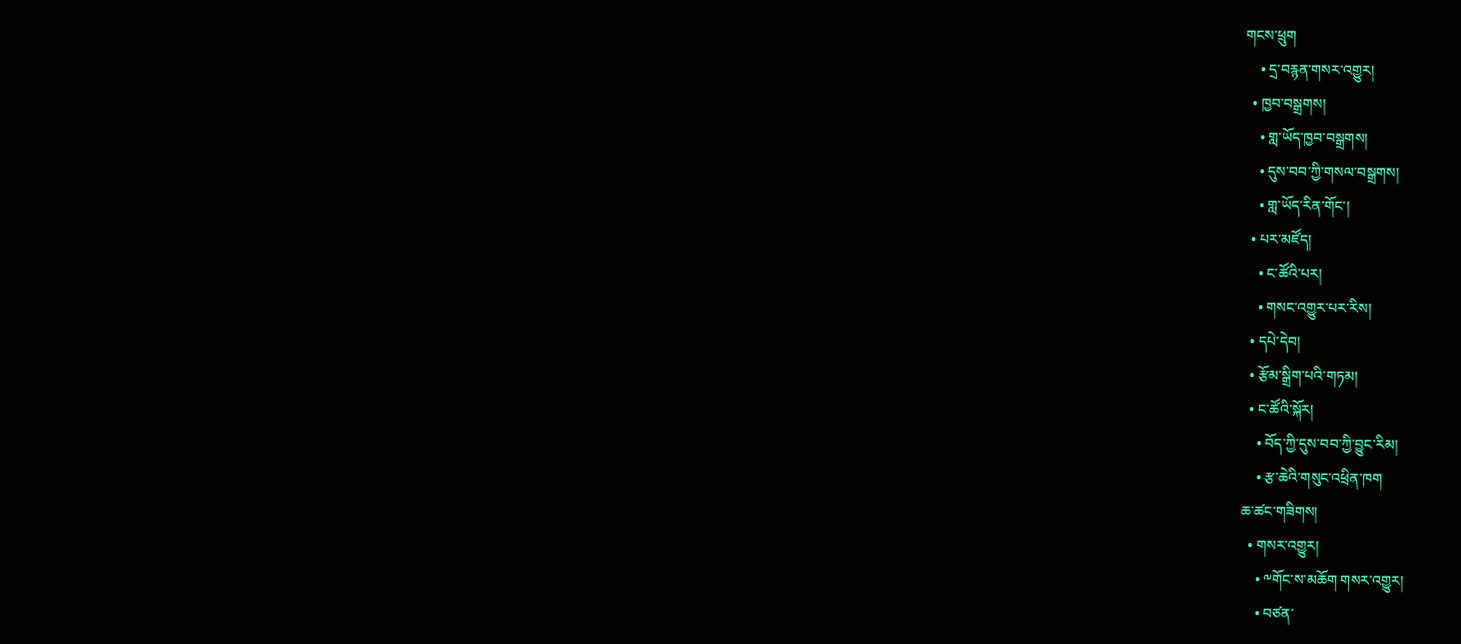གངས་ཕྲུག
    • དྲ་བརྙན་གསར་འགྱུར།
  • ཁྱབ་བསྒྲགས།
    • གླ་ཡོད་ཁྱབ་བསྒྲགས།
    • དུས་བབ་ཀྱི་གསལ་བསྒྲགས།
    • གླ་ཡོད་རིན་གོང་།
  • པར་མཛོད།
    • ང་ཚོའི་པར།
    • གསང་འགྱུར་པར་རིས།
  • དཔེ་དེབ།
  • རྩོམ་སྒྲིག་པའི་གཏམ།
  • ང་ཚོའི་སྐོར།
    • བོད་ཀྱི་དུས་བབ་ཀྱི་བྱུང་རིམ།
    • རྩ་ཆེའི་གསུང་འཕྲིན་ཁག
ཆ་ཚང་གཟིགས།
  • གསར་འགྱུར།
    • ༸གོང་ས་མཆོག གསར་འགྱུར།
    • བཙན་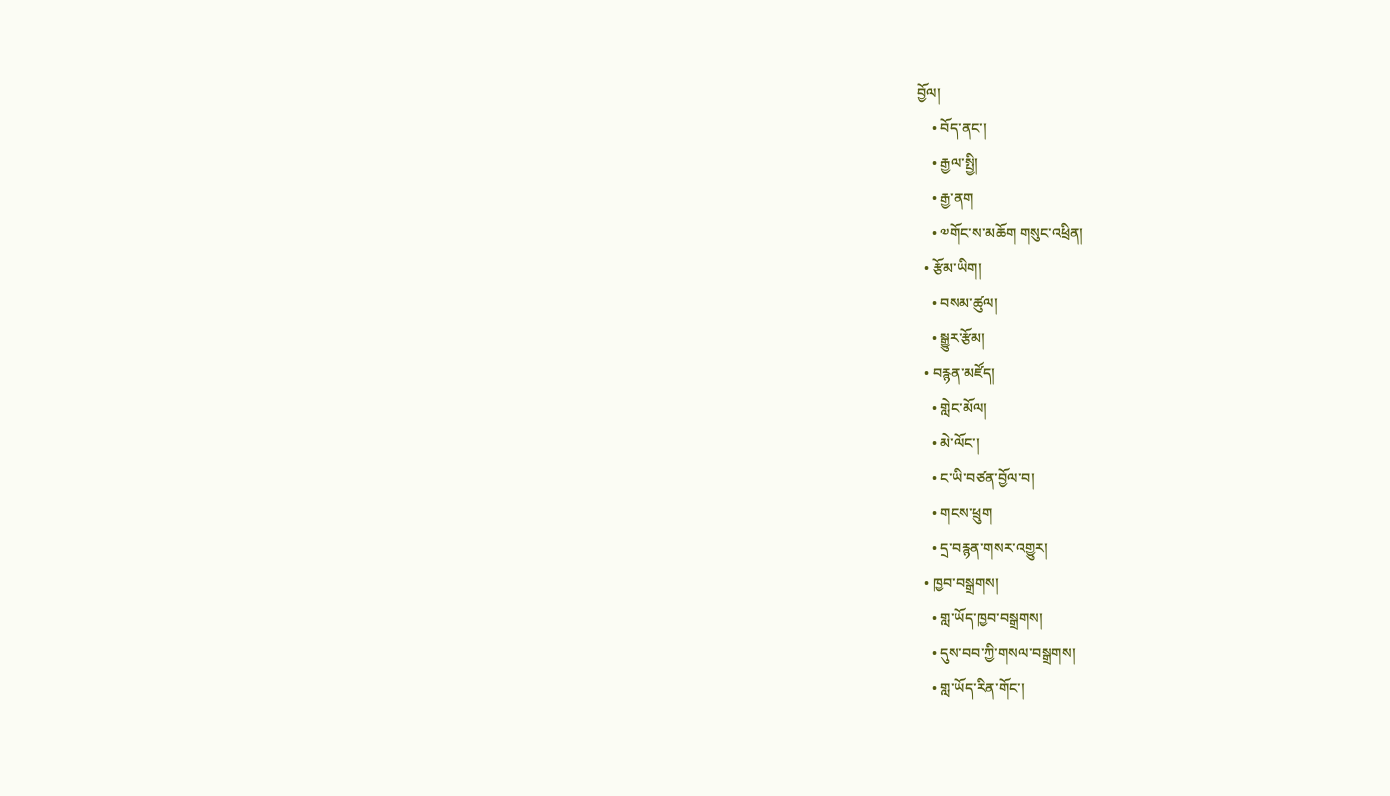བྱོལ།
    • བོད་ནང་།
    • རྒྱལ་སྤྱི།
    • རྒྱ་ནག
    • ༧གོང་ས་མཆོག གསུང་འཕྲིན།
  • རྩོམ་ཡིག།
    • བསམ་ཚུལ།
    • སྒྱུར་རྩོམ།
  • བརྙན་མཛོད།
    • གླེང་མོལ།
    • མེ་ལོང་།
    • ང་ཡི་བཙན་བྱོལ་བ།
    • གངས་ཕྲུག
    • དྲ་བརྙན་གསར་འགྱུར།
  • ཁྱབ་བསྒྲགས།
    • གླ་ཡོད་ཁྱབ་བསྒྲགས།
    • དུས་བབ་ཀྱི་གསལ་བསྒྲགས།
    • གླ་ཡོད་རིན་གོང་།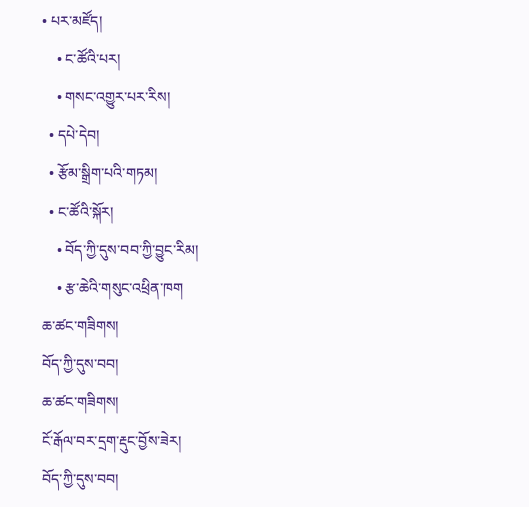• པར་མཛོད།
    • ང་ཚོའི་པར།
    • གསང་འགྱུར་པར་རིས།
  • དཔེ་དེབ།
  • རྩོམ་སྒྲིག་པའི་གཏམ།
  • ང་ཚོའི་སྐོར།
    • བོད་ཀྱི་དུས་བབ་ཀྱི་བྱུང་རིམ།
    • རྩ་ཆེའི་གསུང་འཕྲིན་ཁག
ཆ་ཚང་གཟིགས།
བོད་ཀྱི་དུས་བབ།
ཆ་ཚང་གཟིགས།
ངོ་རྒོལ་བར་དྲག་རྡུང་བྱོས་ཟེར།
བོད་ཀྱི་དུས་བབ།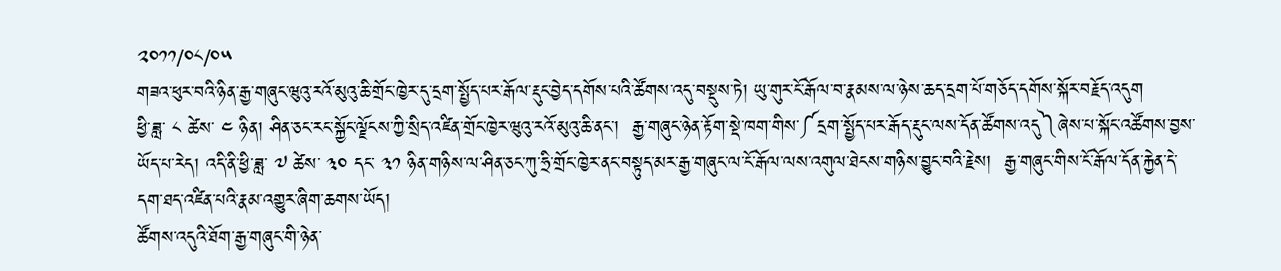༢༠༡༡/༠༨/༠༥
གཟའ་ཕུར་བའི་ཉིན་རྒྱ་གཞུང་ཝུའུ་རའོ་མུའུ་ཆི་གྲོང་ཁྱེར་དུ་དྲག་སྤྱོད་པར་རྒོལ་རྡུང་བྱེད་དགོས་པའི་ཚོགས་འདུ་བསྡུས་ཏེ། ཡུ་གུར་ངོ་རྒོལ་བ་རྣམས་ལ་ཉེས་ཆད་དྲག་པོ་གཅོད་དགོས་སྐོར་བརྗོད་འདུག
ཕྱི་ཟླ་ ༨ ཚེས་ ༤ ཉིན། ཤིན་ཅང་རང་སྐྱོང་ལྗོངས་ཀྱི་སྲིད་འཛིན་གྲོང་ཁྱེར་ཝུའུ་རའོ་མུའུ་ཆི་ནང་།  རྒྱ་གཞུང་ཉེན་རྟོག་སྡེ་ཁག་གིས་༼དྲག་སྤྱོད་པར་རྒོད་རྡུང་ལས་དོན་ཚོགས་འདུ༽ཞེས་པ་སྐོང་འཚོགས་བྱས་ཡོད་པ་རེད། འདི་ནི་ཕྱི་ཟླ་ ༧ ཚེས་ ༣༠ དང་ ༣༡ ཉིན་གཉིས་ལ་ཤིན་ཅང་ཀུ་ཧྲི་གྲོང་ཁྱེར་ནང་བསྟུད་མར་རྒྱ་གཞུང་ལ་ངོ་རྒོལ་ལས་འགུལ་ཐེངས་གཉིས་བྱུང་བའི་རྗེས།  རྒྱ་གཞུང་གིས་ངོ་རྒོལ་དོན་རྐྱེན་དེ་དག་ཐད་འཛིན་པའི་རྣམ་འགྱུར་ཞིག་ཆགས་ཡོད།
ཚོགས་འདུའི་ཐོག་རྒྱ་གཞུང་གི་ཉེན་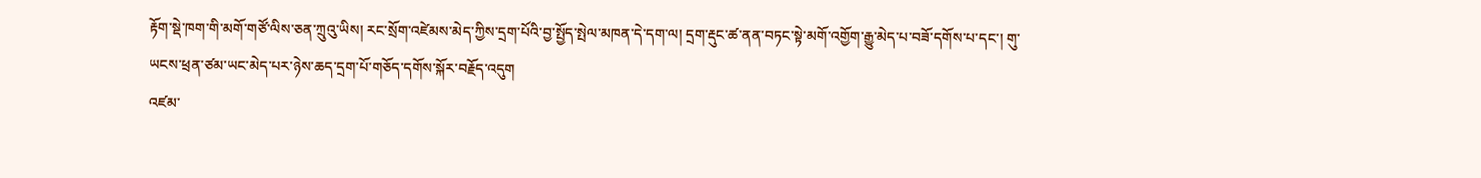རྟོག་སྡེ་ཁག་གི་མགོ་གཙོ་ལིས་ཅན་ཀྲུའུ་ཡིས། རང་སྲོག་འཛེམས་མེད་ཀྱིས་དྲག་པོའི་བྱ་སྤྱོད་སྤེལ་མཁན་དེ་དག་ལ། དྲག་རྡུང་ཚ་ནན་བཏང་སྟེ་མགོ་འགྱོག་རྒྱུ་མེད་པ་བཟོ་དགོས་པ་དང་། གུ་ཡངས་ཕྲན་ཙམ་ཡང་མེད་པར་ཉེས་ཆད་དྲག་པོ་གཅོད་དགོས་སྐོར་བརྗོད་འདུག
འཛམ་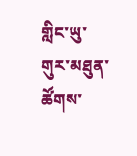གླིང་ཡུ་གུར་མཐུན་ཚོགས་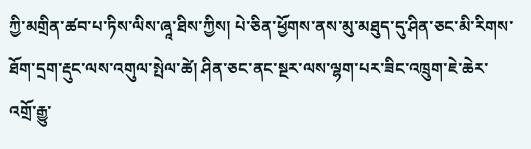ཀྱི་མགྲིན་ཚབ་པ་ཏིས་ལིས་ཞཱ་ཐིས་ཀྱིས། པེ་ཅིན་ཕྱོགས་ནས་མུ་མཐུད་དུ་ཤིན་ཅང་མི་རིགས་ཐོག་དྲག་རྡུང་ལས་འགུལ་སྤེལ་ཚེ། ཤིན་ཅང་ནང་སྔར་ལས་ལྷག་པར་ཟིང་འཁྲུག་ཇེ་ཆེར་འགྲོ་རྒྱུ་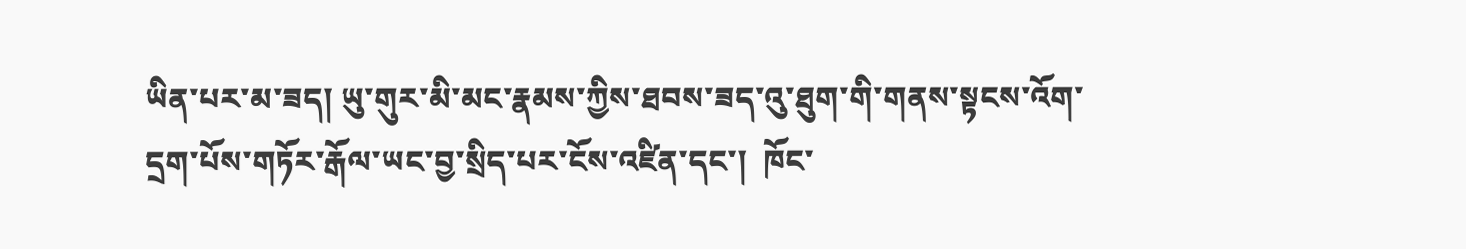ཡིན་པར་མ་ཟད། ཡུ་གུར་མི་མང་རྣམས་ཀྱིས་ཐབས་ཟད་འུ་ཐུག་གི་གནས་སྟངས་འོག་དྲག་པོས་གཏོར་རྒོལ་ཡང་བྱ་སྲིད་པར་ངོས་འཛིན་དང་།  ཁོང་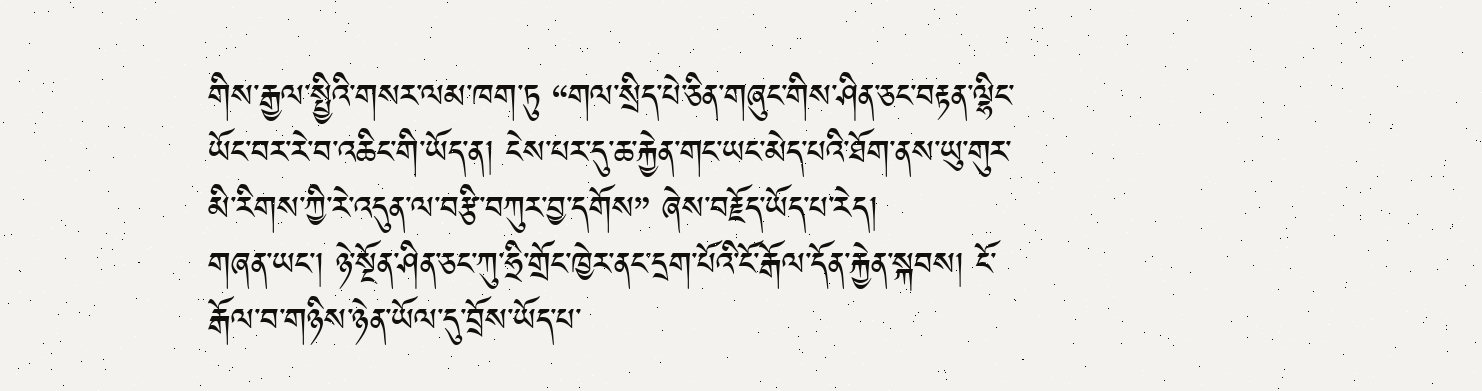གིས་རྒྱལ་སྤྱིའི་གསར་ལམ་ཁག་ཏུ “གལ་སྲིད་པེ་ཅིན་གཞུང་གིས་ཤིན་ཅང་བརྟན་ལྷིང་ཡོང་བར་རེ་བ་འཆིང་གི་ཡོད་ན། ངེས་པར་དུ་ཆ་རྐྱེན་གང་ཡང་མེད་པའི་ཐོག་ནས་ཡུ་གུར་མི་རིགས་ཀྱི་རེ་འདུན་ལ་བརྩི་བཀུར་བྱ་དགོས” ཞེས་བརྗོད་ཡོད་པ་རེད།
གཞན་ཡང་། ཉེ་སྔོན་ཤིན་ཅང་ཀུ་ཧྲི་གྲོང་ཁྱེར་ནང་དྲག་པོའི་ངོ་རྒོལ་དོན་རྐྱེན་སྐབས། ངོ་རྒོལ་བ་གཉིས་ཉེན་ཡོལ་དུ་བྲོས་ཡོད་པ་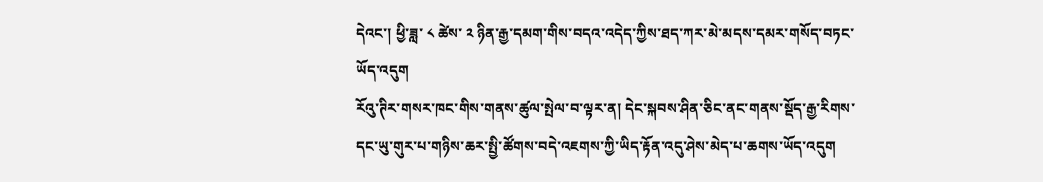དེའང་། ཕྱི་ཟླ་ ༨ ཚེས་ ༢ ཉིན་རྒྱ་དམག་གིས་བདའ་འདེད་ཀྱིས་ཐད་ཀར་མེ་མདས་དམར་གསོད་བཏང་ཡོད་འདུག
རོའུ་ཊིར་གསར་ཁང་གིས་གནས་ཚུལ་སྤེལ་བ་ལྟར་ན། དེང་སྐབས་ཤིན་ཅིང་ནང་གནས་སྡོད་རྒྱ་རིགས་དང་ཡུ་གུར་པ་གཉིས་ཆར་སྤྱི་ཚོགས་བདེ་འཇགས་ཀྱི་ཡིད་རྟོན་འདུ་ཤེས་མེད་པ་ཆགས་ཡོད་འདུག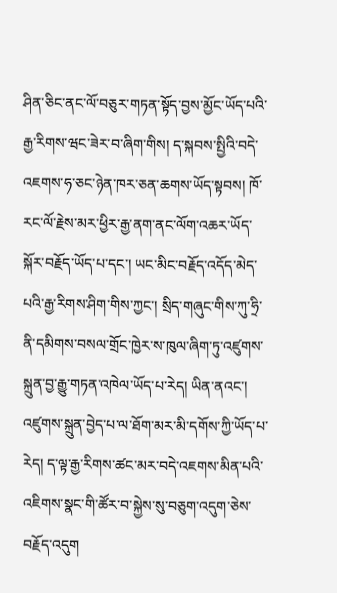ཤིན་ཅིང་ནང་ལོ་བཅུར་གཏན་སྟོད་བྱས་མྱོང་ཡོད་པའི་རྒྱ་རིགས་ཝང་ཟེར་བ་ཞིག་གིས། ད་སྐབས་སྤྱིའི་བདེ་འཇགས་ཧ་ཅང་ཉེན་ཁར་ཅན་ཆགས་ཡོད་སྟབས། ཁོ་རང་ལོ་རྗེས་མར་ཕྱིར་རྒྱ་ནག་ནང་ལོག་འཆར་ཡོད་སྐོར་བརྗོད་ཡོད་པ་དང་། ཡང་མིང་བརྗོད་འདོད་མེད་པའི་རྒྱ་རིགས་ཤིག་གིས་ཀྱང་། སྲིད་གཞུང་གིས་ཀུ་ཧྲི་ནི་དམིགས་བསལ་གྲོང་ཁྱེར་ས་ཁུལ་ཞིག་ཏུ་འཛུགས་སྐྲུན་བྱ་རྒྱུ་གཏན་འཁེལ་ཡོད་པ་རེད། ཡིན་ནའང་། འཛུགས་སྐྲུན་བྱེད་པ་ལ་ཐོག་མར་མི་དགོས་ཀྱི་ཡོད་པ་རེད། ད་ལྟ་རྒྱ་རིགས་ཚང་མར་བདེ་འཇགས་མིན་པའི་འཇིགས་སྣང་གི་ཚོར་བ་སྐྱེས་སུ་བཅུག་འདུག་ཅེས་བརྗོད་འདུག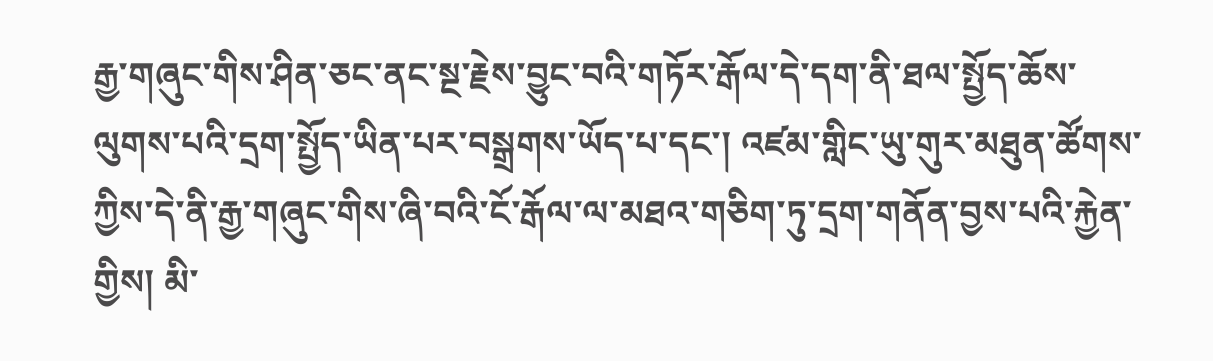རྒྱ་གཞུང་གིས་ཤིན་ཅང་ནང་སྔ་རྗེས་བྱུང་བའི་གཏོར་རྒོལ་དེ་དག་ནི་ཐལ་སྤྱོད་ཆོས་ལུགས་པའི་དྲག་སྤྱོད་ཡིན་པར་བསྒྲགས་ཡོད་པ་དང་། འཛམ་གླིང་ཡུ་གུར་མཐུན་ཚོགས་ཀྱིས་དེ་ནི་རྒྱ་གཞུང་གིས་ཞི་བའི་ངོ་རྒོལ་ལ་མཐའ་གཅིག་ཏུ་དྲག་གནོན་བྱས་པའི་རྐྱེན་གྱིས། མི་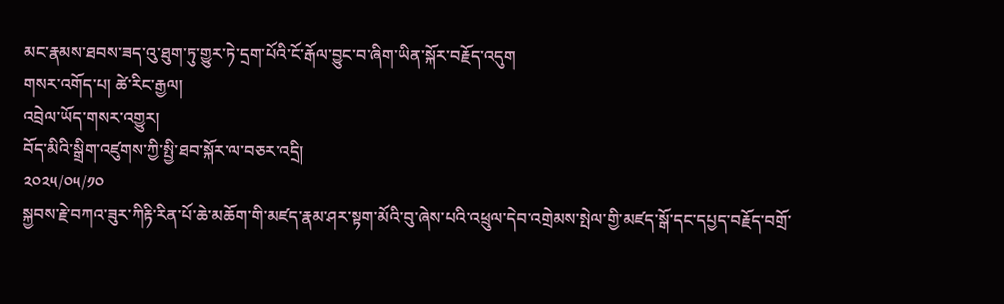མང་རྣམས་ཐབས་ཟད་འུ་ཐུག་ཏུ་གྱུར་ཏེ་དྲག་པོའི་ངོ་རྒོལ་བྱུང་བ་ཞིག་ཡིན་སྐོར་བརྗོད་འདུག
གསར་འགོད་པ། ཚེ་རིང་རྒྱལ།
འབྲེལ་ཡོད་གསར་འགྱུར།
བོད་མིའི་སྒྲིག་འཛུགས་ཀྱི་སྤྱི་ཐབ་སྐོར་ལ་བཅར་འདྲི།
༢༠༢༥/༠༥/༡༠
སྐྱབས་རྗེ་བཀའ་ཟུར་ཀིརྟི་རིན་པོ་ཆེ་མཆོག་གི་མཛད་རྣམ་ཤར་སྟག་མོའི་བུ་ཞེས་པའི་འཕྲུལ་དེབ་འགྲེམས་སྤེལ་གྱི་མཛད་སྒོ་དང་དཔྱད་བརྗོད་བགྲོ་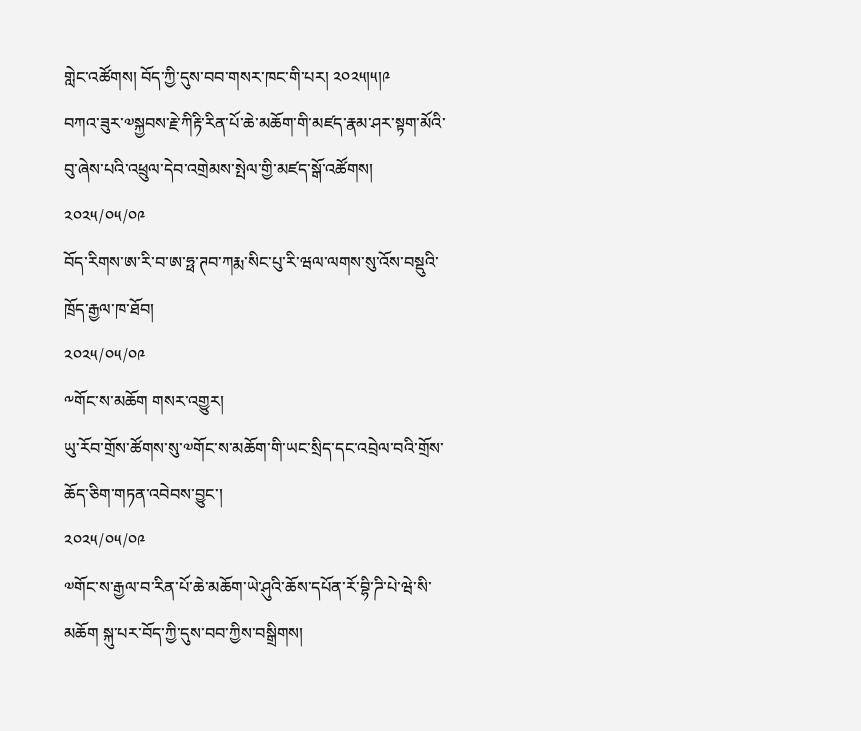གླེང་འཚོགས། བོད་ཀྱི་དུས་བབ་གསར་ཁང་གི་པར། ༢༠༢༥།༥།༩
བཀའ་ཟུར་༧སྐྱབས་རྗེ་ཀིརྟི་རིན་པོ་ཆེ་མཆོག་གི་མཛད་རྣམ་ཤར་སྟག་མོའི་བུ་ཞེས་པའི་འཕྲུལ་དེབ་འགྲེམས་སྤེལ་གྱི་མཛད་སྒོ་འཚོགས།
༢༠༢༥/༠༥/༠༩
བོད་རིགས་ཨ་རི་བ་ཨ་ཧྥ་ཊབ་ཀརྨ་སིང་པུ་རི་ཝལ་ལགས་སུ་འོས་བསྡུའི་ཁྲོད་རྒྱལ་ཁ་ཐོབ།
༢༠༢༥/༠༥/༠༩
༸གོང་ས་མཆོག གསར་འགྱུར།
ཡུ་རོབ་གྲོས་ཚོགས་སུ་༧གོང་ས་མཆོག་གི་ཡང་སྲིད་དང་འབྲེལ་བའི་གྲོས་ཆོད་ཅིག་གཏན་འབེབས་བྱུང་།
༢༠༢༥/༠༥/༠༩
༧གོང་ས་རྒྱལ་བ་རིན་པོ་ཆེ་མཆོག་ཡེ་ཤུའི་ཆོས་དཔོན་རོ་བྷི་ཌི་པེ་ཝེ་སི་མཆོག སྐུ་པར་བོད་ཀྱི་དུས་བབ་ཀྱིས་བསྒྲིགས།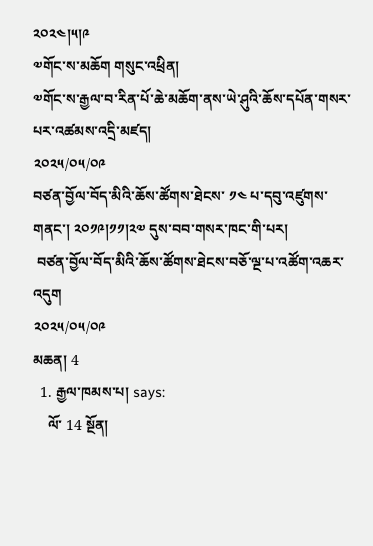༢༠༢༤།༥།༩
༧གོང་ས་མཆོག གསུང་འཕྲིན།
༧གོང་ས་རྒྱལ་བ་རིན་པོ་ཆེ་མཆོག་ནས་ཡེ་ཤུའི་ཆོས་དཔོན་གསར་པར་འཚམས་འདྲི་མཛད།
༢༠༢༥/༠༥/༠༩
བཙན་བྱོལ་བོད་མིའི་ཆོས་ཚོགས་ཐེངས་ ༡༤ པ་དབུ་འཛུགས་གནང་། ༢༠༡༩།༡༡།༢༧ དུས་བབ་གསར་ཁང་གི་པར།
 བཙན་བྱོལ་བོད་མིའི་ཆོས་ཚོགས་ཐེངས་བཅོ་ལྔ་པ་འཚོག་འཆར་འདུག
༢༠༢༥/༠༥/༠༩
མཆན། 4
  1. རྒྱལ་ཁམས་པ། says:
    ལོ་ 14 སྔོན།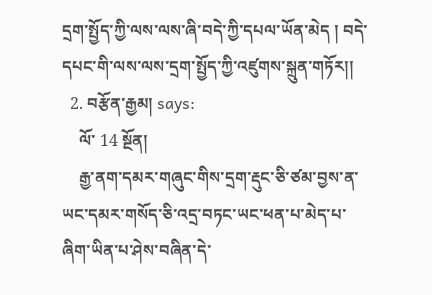དྲག་སྤྱོད་ཀྱི་ལས་ལས་ཞི་བདེ་ཀྱི་དཔལ་ཡོན་མེད ། བདེ་དཔང་གི་ལས་ལས་དྲག་སྤྱོད་ཀྱི་འཛུགས་སྐྲུན་གཏོར།།
  2. བརྩོན་རྒྱམ། says:
    ལོ་ 14 སྔོན།
    རྒྱ་ནག་དམར་གཞུང་གིས་དྲག་རྡུང་ཅི་ཙམ་བྱས་ན་ཡང་དམར་གསོད་ཅི་འདྲ་བཏང་ཡང་ཕན་པ་མེད་པ་ཞིག་ཡིན་པ་ཤེས་བཞིན་དེ་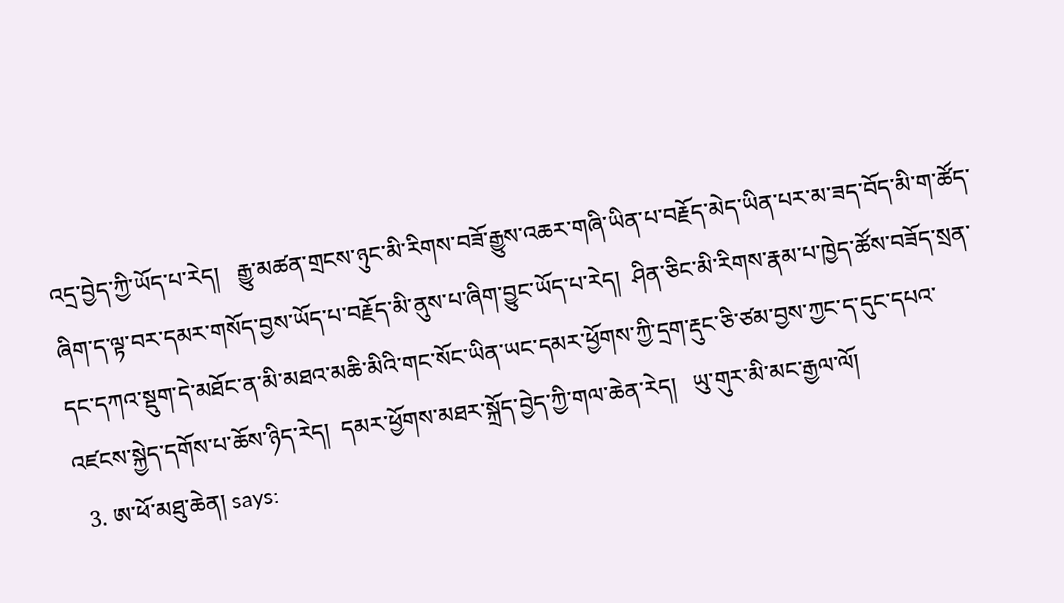འདྲ་བྱེད་ཀྱི་ཡོད་པ་རེད།   རྒྱུ་མཚན་གྲངས་ཉུང་མི་རིགས་བཟོ་རྒྱུས་འཆར་གཞི་ཡིན་པ་བརྗོད་མེད་ཡིན་པར་མ་ཟད་བོད་མི་ག་ཚོད་ཞིག་ད་ལྟ་བར་དམར་གསོད་བྱས་ཡོད་པ་བརྗོད་མི་ནུས་པ་ཞིག་བྱུང་ཡོད་པ་རེད།  ཤིན་ཅིང་མི་རིགས་རྣམ་པ་ཁྱེད་ཚོས་བཟོད་སྲན་དང་དཀའ་སྡུག་དེ་མཐོང་ན་མི་མཐའ་མཆི་མིའི་གང་སོང་ཡིན་ཡང་དམར་ཕྱོགས་ཀྱི་དྲག་རྡུང་ཅི་ཙམ་བྱས་ཀྱང་ད་དུང་དཔའ་འཛངས་སྐྱེད་དགོས་པ་ཆོས་ཉིད་རེད།  དམར་ཕྱོགས་མཐར་སྐྲོད་བྱེད་ཀྱི་གལ་ཆེན་རེད།   ཡུ་གུར་མི་མང་རྒྱལ་ལོ།
  3. ཨ་ཕོ་མཐུ་ཆེན། says: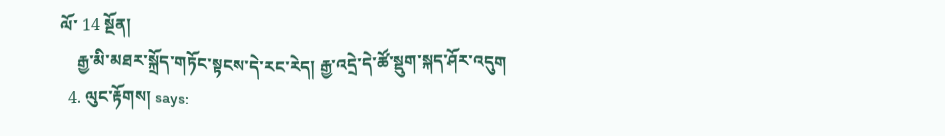ལོ་ 14 སྔོན།
    རྒྱ་མི་མཐར་སྐྲོད་གཏོང་སྟངས་དེ་རང་རེད། རྒྱ་འདྲེ་དེ་ཚོ་སྡུག་སྐད་ཤོར་འདུག
  4. ལུང་རྟོགས། says: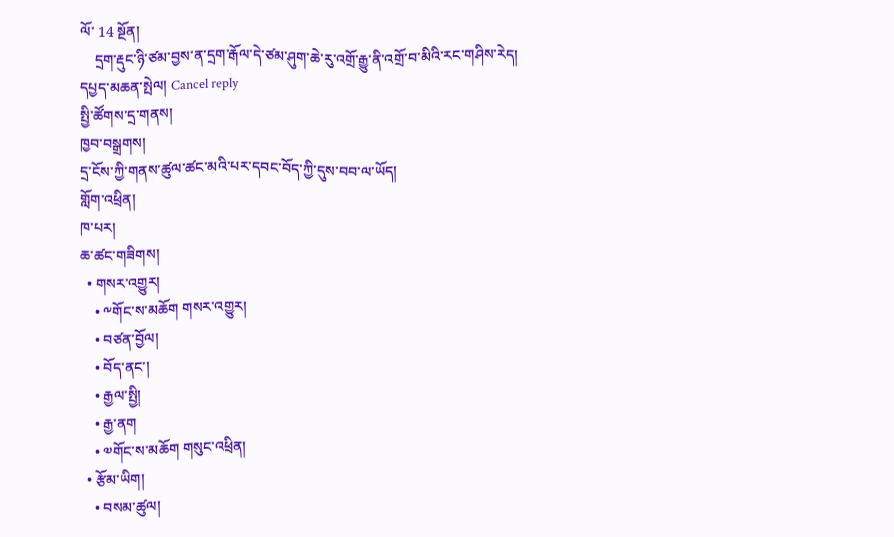ལོ་ 14 སྔོན།
    དྲག་རྡུང་ཉི་ཙམ་བྱས་ན་དྲག་རྒོལ་དེ་ཙམ་ཤུག་ཆེ་རུ་འགྲོ་རྒྱུ་ནི་འགྲོ་བ་མིའི་རང་གཤིས་རེད།
དཔྱད་མཆན་སྤེལ། Cancel reply
སྤྱི་ཚོགས་དྲ་གནས།
ཁྱབ་བསྒྲགས།
དྲ་ངོས་ཀྱི་གནས་ཚུལ་ཚང་མའི་པར་དབང་བོད་ཀྱི་དུས་བབ་ལ་ཡོད།
གློག་འཕྲིན།
ཁ་པར།
ཆ་ཚང་གཟིགས།
  • གསར་འགྱུར།
    • ༸གོང་ས་མཆོག གསར་འགྱུར།
    • བཙན་བྱོལ།
    • བོད་ནང་།
    • རྒྱལ་སྤྱི།
    • རྒྱ་ནག
    • ༧གོང་ས་མཆོག གསུང་འཕྲིན།
  • རྩོམ་ཡིག།
    • བསམ་ཚུལ།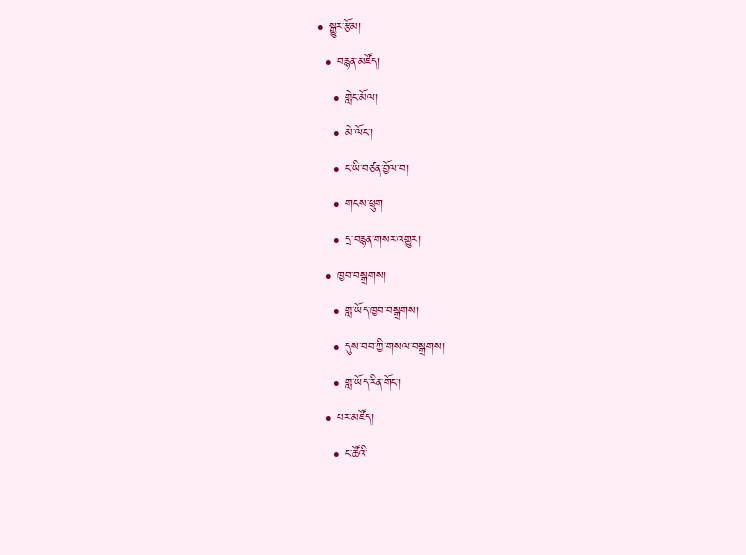• སྒྱུར་རྩོམ།
  • བརྙན་མཛོད།
    • གླེང་མོལ།
    • མེ་ལོང་།
    • ང་ཡི་བཙན་བྱོལ་བ།
    • གངས་ཕྲུག
    • དྲ་བརྙན་གསར་འགྱུར།
  • ཁྱབ་བསྒྲགས།
    • གླ་ཡོད་ཁྱབ་བསྒྲགས།
    • དུས་བབ་ཀྱི་གསལ་བསྒྲགས།
    • གླ་ཡོད་རིན་གོང་།
  • པར་མཛོད།
    • ང་ཚོའི་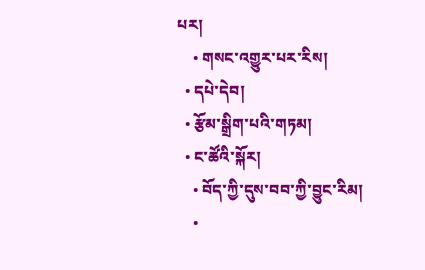པར།
    • གསང་འགྱུར་པར་རིས།
  • དཔེ་དེབ།
  • རྩོམ་སྒྲིག་པའི་གཏམ།
  • ང་ཚོའི་སྐོར།
    • བོད་ཀྱི་དུས་བབ་ཀྱི་བྱུང་རིམ།
    •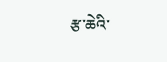རྩ་ཆེའི་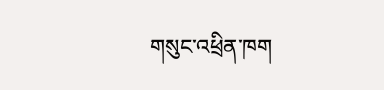གསུང་འཕྲིན་ཁག